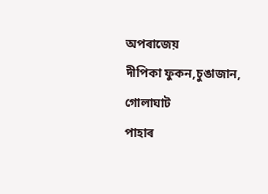অপৰাজেয়
দীপিকা ফুকন,চুঙাজান, গোলাঘাট
পাহাৰ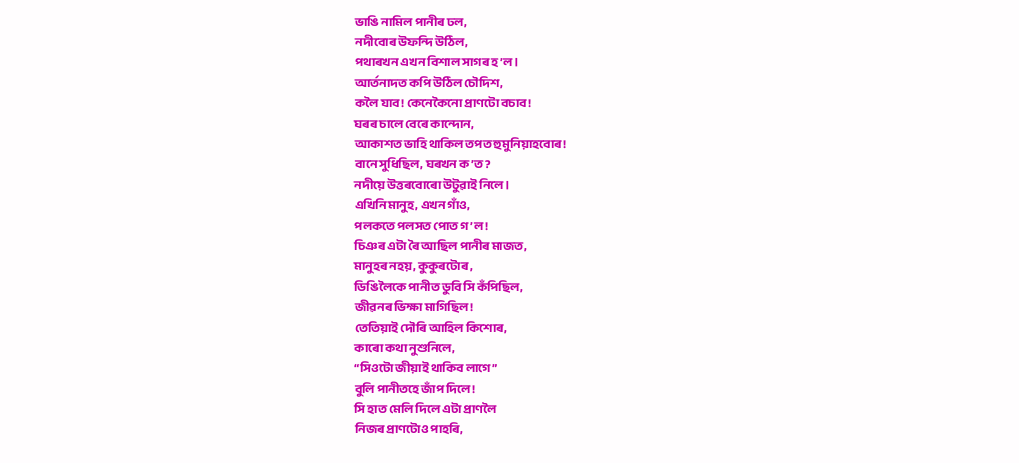ভাঙি নামিল পানীৰ ঢল,
নদীবোৰ উফন্দি উঠিল,
পথাৰখন এখন বিশাল সাগৰ হ’ল।
আৰ্তনাদত কপি উঠিল চৌদিশ,
কলৈ যাব! কেনেকৈনো প্ৰাণটো বচাব!
ঘৰৰ চালে বেৰে কান্দোন,
আকাশত ভাহি থাকিল তপত হুমুনিয়াহবোৰ!
বানে সুধিছিল, ঘৰখন ক’ত?
নদীয়ে উত্তৰবোৰো উটুৱাই নিলে।
এখিনি মানুহ, এখন গাঁও,
পলকতে পলসত পোত গ’ল!
চিঞৰ এটা ৰৈ আছিল পানীৰ মাজত,
মানুহৰ নহয়, কুকুৰটোৰ ,
ডিঙিলৈকে পানীত ডুবি সি কঁপিছিল,
জীৱনৰ ভিক্ষা মাগিছিল!
তেতিয়াই দৌৰি আহিল কিশোৰ,
কাৰো কথা নুশুনিলে,
“সিওটো জীয়াই থাকিব লাগে”
বুলি পানীতহে জাঁপ দিলে!
সি হাত মেলি দিলে এটা প্ৰাণলৈ
নিজৰ প্ৰাণটোও পাহৰি,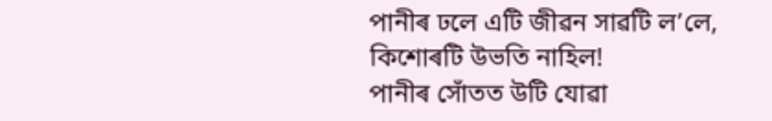পানীৰ ঢলে এটি জীৱন সাৱটি ল’লে,
কিশোৰটি উভতি নাহিল!
পানীৰ সোঁতত উটি যোৱা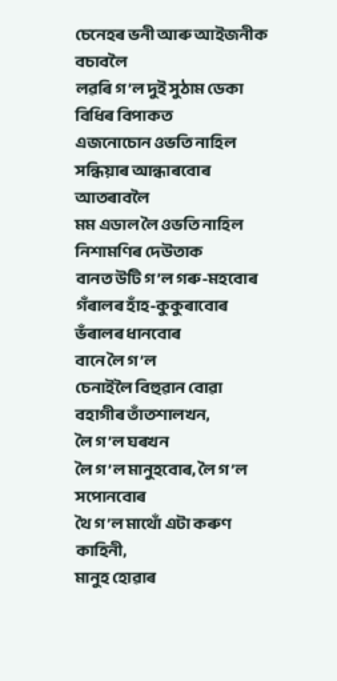চেনেহৰ ভনী আৰু আইজনীক বচাবলৈ
লৱৰি গ’ল দুই সুঠাম ডেকা
বিধিৰ বিপাকত
এজনোচোন ওভতি নাহিল
সন্ধিয়াৰ আন্ধাৰবোৰ আতৰাবলৈ
মম এডাল লৈ ওভতি নাহিল
নিশামণিৰ দেউতাক
বানত উটি গ’ল গৰু-মহবোৰ
গঁৰালৰ হাঁহ-কুকুৰাবোৰ
ভঁৰালৰ ধানবোৰ
বানে লৈ গ’ল
চেনাইলৈ বিহুৱান বোৱা
বহাগীৰ তাঁতশালখন,
লৈ গ’ল ঘৰখন
লৈ গ’ল মানুহবোৰ, লৈ গ’ল সপোনবোৰ
থৈ গ’ল মাথোঁ এটা কৰুণ কাহিনী,
মানুহ হোৱাৰ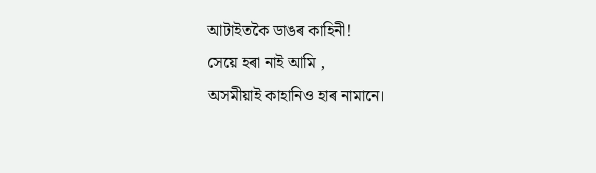আটাইতকৈ ডাঙৰ কাহিনী!
সেয়ে হৰা নাই আমি ,
অসমীয়াই কাহানিও হাৰ নামানে।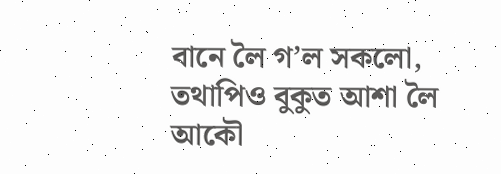বানে লৈ গ’ল সকলো,
তথাপিও বুকুত আশা লৈ
আকৌ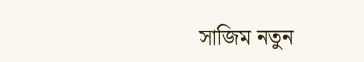সাজিম নতুন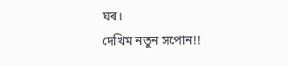ঘৰ।
দেখিম নতুন সপোন!!